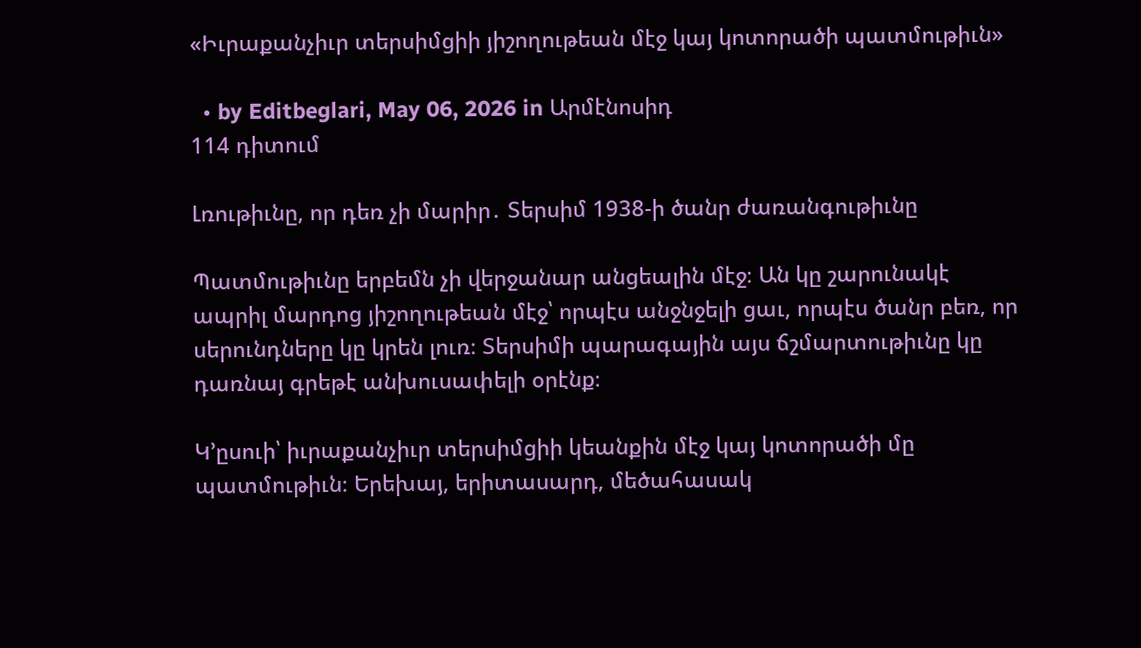«Իւրաքանչիւր տերսիմցիի յիշողութեան մէջ կայ կոտորածի պատմութիւն»

  • by Editbeglari, May 06, 2026 in Արմէնոսիդ
114 դիտում

Լռութիւնը, որ դեռ չի մարիր․ Տերսիմ 1938-ի ծանր ժառանգութիւնը

Պատմութիւնը երբեմն չի վերջանար անցեալին մէջ։ Ան կը շարունակէ ապրիլ մարդոց յիշողութեան մէջ՝ որպէս անջնջելի ցաւ, որպէս ծանր բեռ, որ սերունդները կը կրեն լուռ։ Տերսիմի պարագային այս ճշմարտութիւնը կը դառնայ գրեթէ անխուսափելի օրէնք։

Կ’ըսուի՝ իւրաքանչիւր տերսիմցիի կեանքին մէջ կայ կոտորածի մը պատմութիւն։ Երեխայ, երիտասարդ, մեծահասակ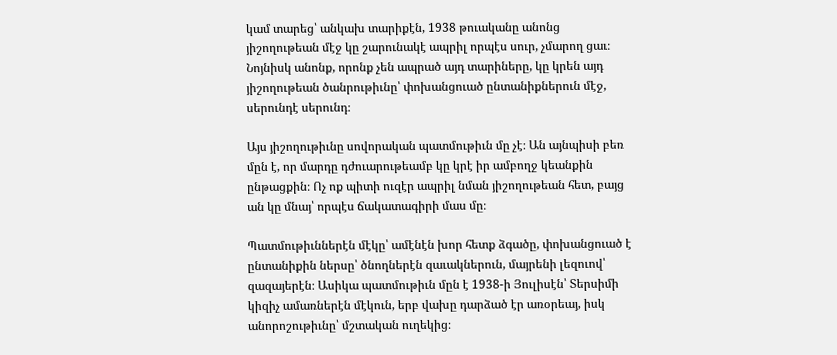կամ տարեց՝ անկախ տարիքէն, 1938 թուականը անոնց յիշողութեան մէջ կը շարունակէ ապրիլ որպէս սուր, չմարող ցաւ։ Նոյնիսկ անոնք, որոնք չեն ապրած այդ տարիները, կը կրեն այդ յիշողութեան ծանրութիւնը՝ փոխանցուած ընտանիքներուն մէջ, սերունդէ սերունդ։

Այս յիշողութիւնը սովորական պատմութիւն մը չէ։ Ան այնպիսի բեռ մըն է, որ մարդը դժուարութեամբ կը կրէ իր ամբողջ կեանքին ընթացքին։ Ոչ ոք պիտի ուզէր ապրիլ նման յիշողութեան հետ, բայց ան կը մնայ՝ որպէս ճակատագիրի մաս մը։

Պատմութիւններէն մէկը՝ ամէնէն խոր հետք ձգածը, փոխանցուած է ընտանիքին ներսը՝ ծնողներէն զաւակներուն, մայրենի լեզուով՝ զազայերէն։ Ասիկա պատմութիւն մըն է 1938-ի Յուլիսէն՝ Տերսիմի կիզիչ ամառներէն մէկուն, երբ վախը դարձած էր առօրեայ, իսկ անորոշութիւնը՝ մշտական ուղեկից։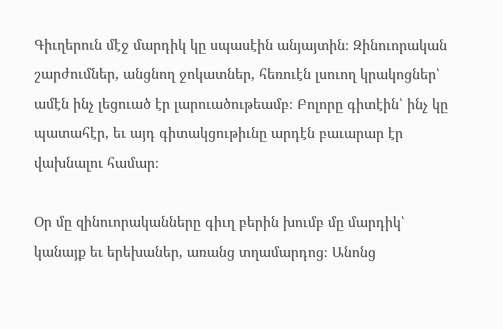Գիւղերուն մէջ մարդիկ կը սպասէին անյայտին։ Զինուորական շարժումներ, անցնող ջոկատներ, հեռուէն լսուող կրակոցներ՝ ամէն ինչ լեցուած էր լարուածութեամբ։ Բոլորը գիտէին՝ ինչ կը պատահէր, եւ այդ գիտակցութիւնը արդէն բաւարար էր վախնալու համար։

Օր մը զինուորականները գիւղ բերին խումբ մը մարդիկ՝ կանայք եւ երեխաներ, առանց տղամարդոց։ Անոնց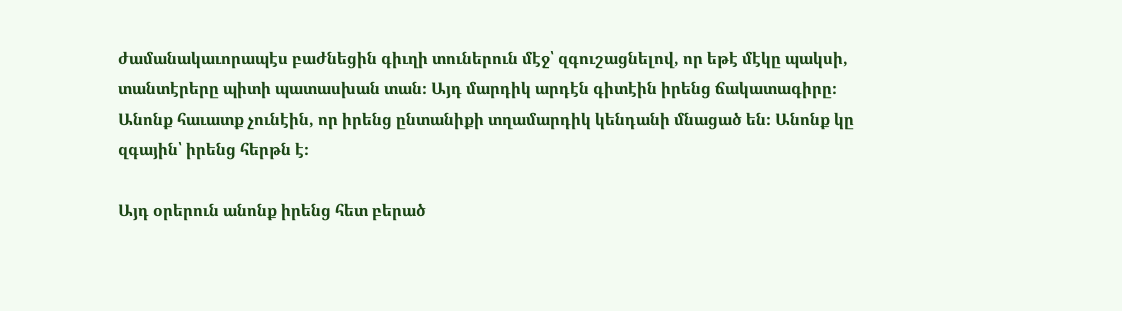ժամանակաւորապէս բաժնեցին գիւղի տուներուն մէջ՝ զգուշացնելով, որ եթէ մէկը պակսի, տանտէրերը պիտի պատասխան տան։ Այդ մարդիկ արդէն գիտէին իրենց ճակատագիրը։ Անոնք հաւատք չունէին, որ իրենց ընտանիքի տղամարդիկ կենդանի մնացած են։ Անոնք կը զգային՝ իրենց հերթն է։

Այդ օրերուն անոնք իրենց հետ բերած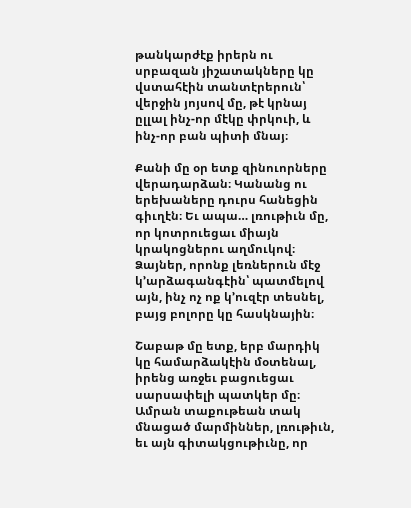թանկարժէք իրերն ու սրբազան յիշատակները կը վստահէին տանտէրերուն՝ վերջին յոյսով մը, թէ կրնայ ըլլալ ինչ-որ մէկը փրկուի, և ինչ-որ բան պիտի մնայ։

Քանի մը օր ետք զինուորները վերադարձան։ Կանանց ու երեխաները դուրս հանեցին գիւղէն։ Եւ ապա… լռութիւն մը, որ կոտրուեցաւ միայն կրակոցներու աղմուկով։ Ձայներ, որոնք լեռներուն մէջ կ’արձագանգէին՝ պատմելով այն, ինչ ոչ ոք կ’ուզէր տեսնել, բայց բոլորը կը հասկնային։

Շաբաթ մը ետք, երբ մարդիկ կը համարձակէին մօտենալ, իրենց առջեւ բացուեցաւ սարսափելի պատկեր մը։ Ամրան տաքութեան տակ մնացած մարմիններ, լռութիւն, եւ այն գիտակցութիւնը, որ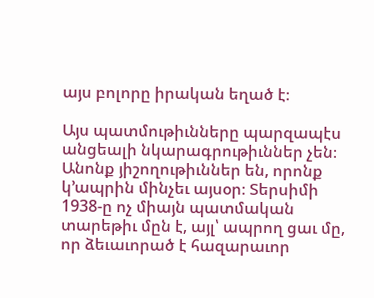այս բոլորը իրական եղած է։

Այս պատմութիւնները պարզապէս անցեալի նկարագրութիւններ չեն։ Անոնք յիշողութիւններ են, որոնք կ’ապրին մինչեւ այսօր։ Տերսիմի 1938-ը ոչ միայն պատմական տարեթիւ մըն է, այլ՝ ապրող ցաւ մը, որ ձեւաւորած է հազարաւոր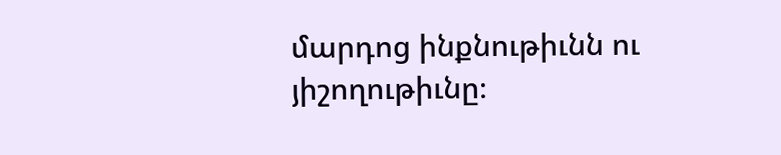մարդոց ինքնութիւնն ու յիշողութիւնը։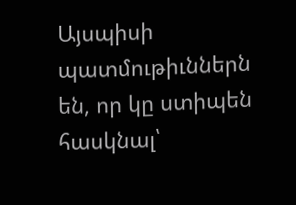Այսպիսի պատմութիւններն են, որ կը ստիպեն հասկնալ՝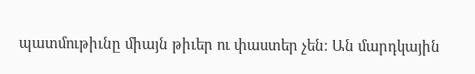պատմութիւնը միայն թիւեր ու փաստեր չեն։ Ան մարդկային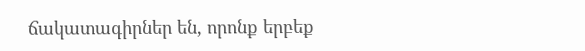ճակատագիրներ են, որոնք երբեք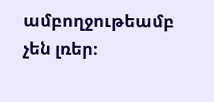ամբողջութեամբ չեն լռեր։